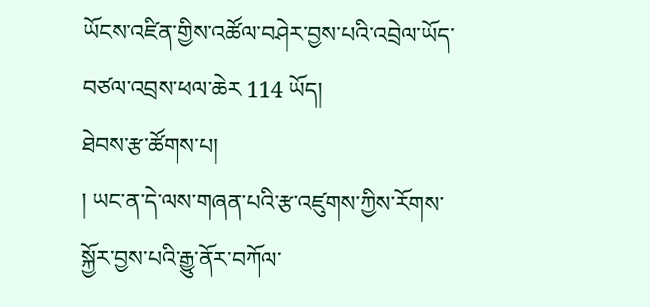ཡོངས་འཛིན་གྱིས་འཚོལ་བཤེར་བྱས་པའི་འབྲེལ་ཡོད་བཙལ་འབྲས་ཕལ་ཆེར 114 ཡོད།
ཐེབས་རྩ་ཚོགས་པ།
། ཡང་ན་དེ་ལས་གཞན་པའི་རྩ་འཛུགས་ཀྱིས་རོགས་སྐྱོར་བྱས་པའི་རྒྱུ་ནོར་བཀོལ་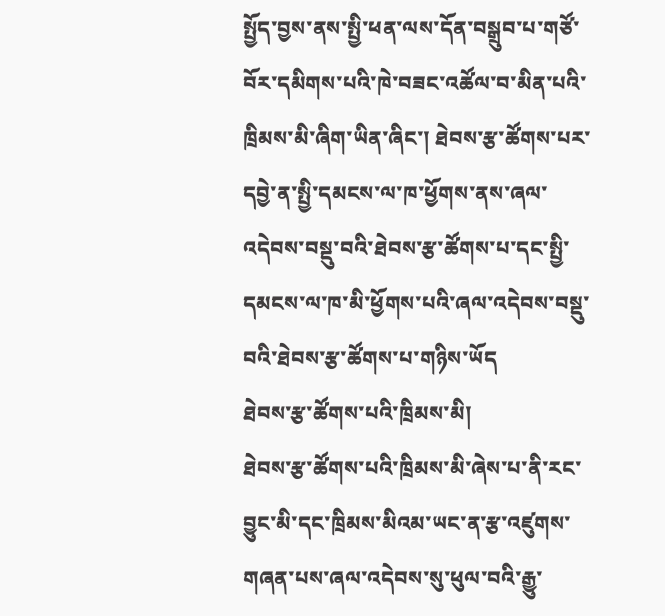སྤྱོད་བྱས་ནས་སྤྱི་ཕན་ལས་དོན་བསྒྲུབ་པ་གཙོ་བོར་དམིགས་པའི་ཁེ་བཟང་འཚོལ་བ་མིན་པའི་ཁྲིམས་མི་ཞིག་ཡིན་ཞིང་། ཐེབས་རྩ་ཚོགས་པར་དབྱེ་ན་སྤྱི་དམངས་ལ་ཁ་ཕྱོགས་ནས་ཞལ་འདེབས་བསྡུ་བའི་ཐེབས་རྩ་ཚོགས་པ་དང་སྤྱི་དམངས་ལ་ཁ་མི་ཕྱོགས་པའི་ཞལ་འདེབས་བསྡུ་བའི་ཐེབས་རྩ་ཚོགས་པ་གཉིས་ཡོད
ཐེབས་རྩ་ཚོགས་པའི་ཁྲིམས་མི།
ཐེབས་རྩ་ཚོགས་པའི་ཁྲིམས་མི་ཞེས་པ་ནི་རང་བྱུང་མི་དང་ཁྲིམས་མིའམ་ཡང་ན་རྩ་འཛུགས་གཞན་པས་ཞལ་འདེབས་སུ་ཕུལ་བའི་རྒྱུ་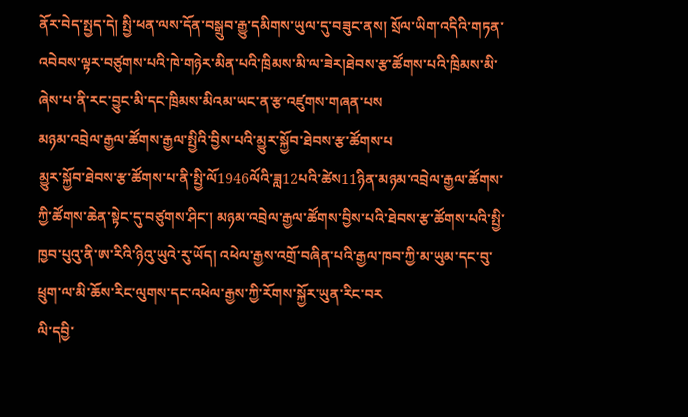ནོར་བེད་སྤྱད་དེ། སྤྱི་ཕན་ལས་དོན་བསྒྲུབ་རྒྱུ་དམིགས་ཡུལ་དུ་བཟུང་ནས། སྲོལ་ཡིག་འདིའི་གཏན་འབེབས་ལྟར་བཙུགས་པའི་ཁེ་གཉེར་མིན་པའི་ཁྲིམས་མི་ལ་ཟེར།ཐེབས་རྩ་ཚོགས་པའི་ཁྲིམས་མི་ཞེས་པ་ནི་རང་བྱུང་མི་དང་ཁྲིམས་མིའམ་ཡང་ན་རྩ་འཛུགས་གཞན་པས
མཉམ་འབྲེལ་རྒྱལ་ཚོགས་རྒྱལ་སྤྱིའི་བྱིས་པའི་མྱུར་སྐྱོབ་ཐེབས་རྩ་ཚོགས་པ
མྱུར་སྐྱོབ་ཐེབས་རྩ་ཚོགས་པ་ནི་སྤྱི་ལོ1946ལོའི་ཟླ12པའི་ཚེས11ཉིན་མཉམ་འབྲེལ་རྒྱལ་ཚོགས་ཀྱི་ཚོགས་ཆེན་སྟེང་དུ་བཙུགས་ཤིང་། མཉམ་འབྲེལ་རྒྱལ་ཚོགས་བྱིས་པའི་ཐེབས་རྩ་ཚོགས་པའི་སྤྱི་ཁྱབ་པུའུ་ནི་ཨ་རིའི་ཉིའུ་ཡུའེ་རུ་ཡོད། འཕེལ་རྒྱས་འགྲོ་བཞིན་པའི་རྒྱལ་ཁབ་ཀྱི་མ་ཡུམ་དང་བུ་ཕྲུག་ལ་མི་ཆོས་རིང་ལུགས་དང་འཕེལ་རྒྱས་ཀྱི་རོགས་སྐྱོར་ཡུན་རིང་བར
ལི་དབྱི་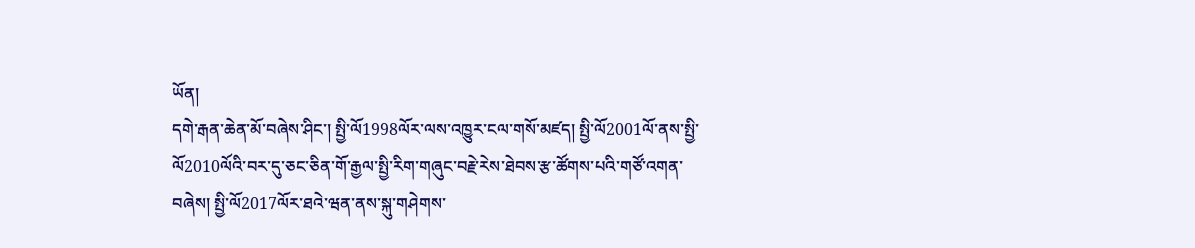ཡོན།
དགེ་རྒན་ཆེན་མོ་བཞེས་ཤིང་། སྤྱི་ལོ1998ལོར་ལས་འཁྱུར་ངལ་གསོ་མཛད། སྤྱི་ལོ2001ལོ་ནས་སྤྱི་ལོ2010ལོའི་བར་དུ་ཅང་ཅིན་གོ་རྒྱལ་སྤྱི་རིག་གཞུང་བརྗེ་རེས་ཐེབས་རྩ་ཚོགས་པའི་གཙོ་འགན་བཞེས། སྤྱི་ལོ2017ལོར་ཐའེ་ཝན་ནས་སྐུ་གཤེགས་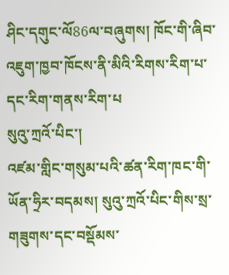ཤིང་དགུང་ལོ86ལ་བཞུགས། ཁོང་གི་ཞིབ་འཇུག་ཁྱབ་ཁོངས་ནི་མིའི་རིགས་རིག་པ་དང་རིག་གནས་རིག་པ
སུའུ་ཀྲའོ་པིང་།
འཛམ་གླིང་གསུམ་པའི་ཚན་རིག་ཁང་གི་ཡོན་ཧྲིར་བདམས། སུའུ་ཀྲའོ་པིང་གིས་སྲ་གཟུགས་དང་བསྡོམས་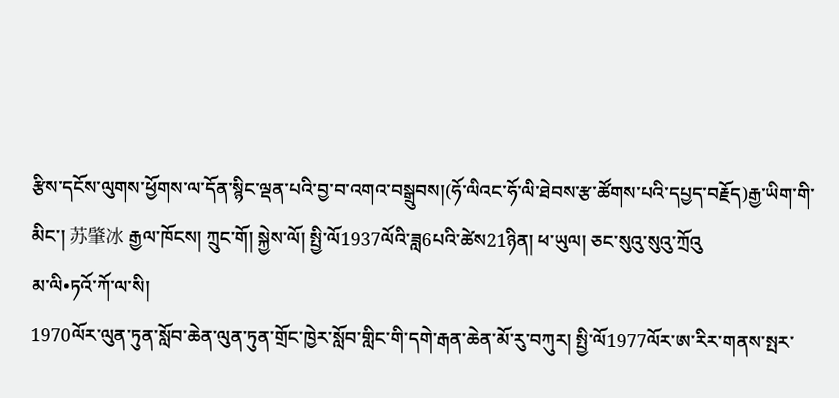རྩིས་དངོས་ལུགས་ཕྱོགས་ལ་དོན་སྙིང་ལྡན་པའི་བྱ་བ་འགའ་བསྒྲུབས།(ཧོ་ལིའང་ཧོ་ལི་ཐེབས་རྩ་ཚོགས་པའི་དཔྱད་བརྗོད)རྒྱ་ཡིག་གི་མིང་། 苏肇冰 རྒྱལ་ཁོངས། ཀྲུང་གོ། སྐྱེས་ལོ། སྤྱི་ལོ1937ལོའི་ཟླ6པའི་ཚེས21ཉིན། ཕ་ཡུལ། ཅང་སུའུ་སུའུ་ཀྲོའུ
མ་ལི•ཏའོ་ཀོ་ལ་སི།
1970ལོར་ལུན་ཏུན་སློབ་ཆེན་ལུན་ཏུན་གྲོང་ཁྱེར་སློབ་གླིང་གི་དགེ་རྒན་ཆེན་མོ་རུ་བཀུར། སྤྱི་ལོ1977ལོར་ཨ་རིར་གནས་སྤར་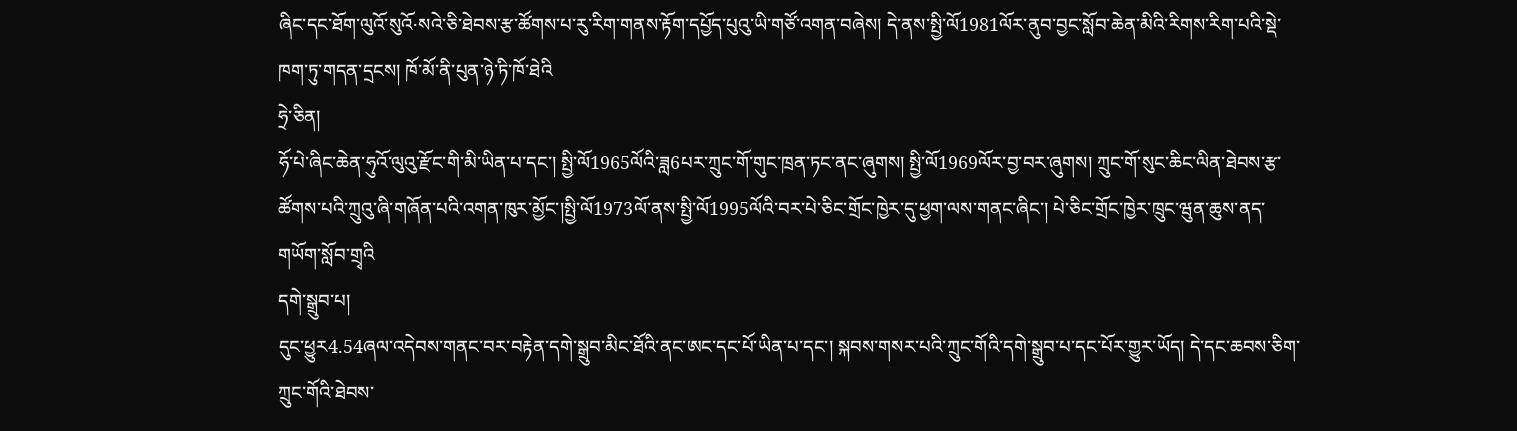ཞིང་དང་ཐོག་ལུའོ་སུའོ·སའེ་ཅི་ཐེབས་རྩ་ཚོགས་པ་རུ་རིག་གནས་རྟོག་དཔྱོད་པུའུ་ཡི་གཙོ་འགན་བཞེས། དེ་ནས་སྤྱི་ལོ1981ལོར་ནུབ་བྱང་སློབ་ཆེན་མིའི་རིགས་རིག་པའི་སྡེ་ཁག་ཏུ་གདན་དྲངས། ཁོ་མོ་ནི་པུན་ཉེ་ཏི་ཁོ་ཐེའི
ཧྲེ་ཅིན།
ཧོ་པེ་ཞིང་ཆེན་ཧུའོ་ལུའུ་རྫོང་གི་མི་ཡིན་པ་དང་། སྤྱི་ལོ1965ལོའི་ཟླ6པར་ཀྲུང་གོ་གུང་ཁྲན་ཏང་ནང་ཞུགས། སྤྱི་ལོ1969ལོར་བྱ་བར་ཞུགས། ཀྲུང་གོ་སུང་ཆིང་ལིན་ཐེབས་རྩ་ཚོགས་པའི་ཀྲུའུ་ཞི་གཞོན་པའི་འགན་ཁུར་མྱོང་།སྤྱི་ལོ1973ལོ་ནས་སྤྱི་ལོ1995ལོའི་བར་པེ་ཅིང་གྲོང་ཁྱེར་དུ་ཕྱག་ལས་གནང་ཞིང་། པེ་ཅིང་གྲོང་ཁྱེར་ཁྲུང་ཝུན་ཆུས་ནད་གཡོག་སློབ་གྲྭའི
དགེ་སྒྲུབ་པ།
དུང་ཕྱུར4.54ཞལ་འདེབས་གནང་བར་བརྟེན་དགེ་སྒྲུབ་མིང་ཐོའི་ནང་ཨང་དང་པོ་ཡིན་པ་དང་། སྐབས་གསར་པའི་ཀྲུང་གོའི་དགེ་སྒྲུབ་པ་དང་པོར་གྱུར་ཡོད། དེ་དང་ཆབས་ཅིག་ཀྲུང་གོའི་ཐེབས་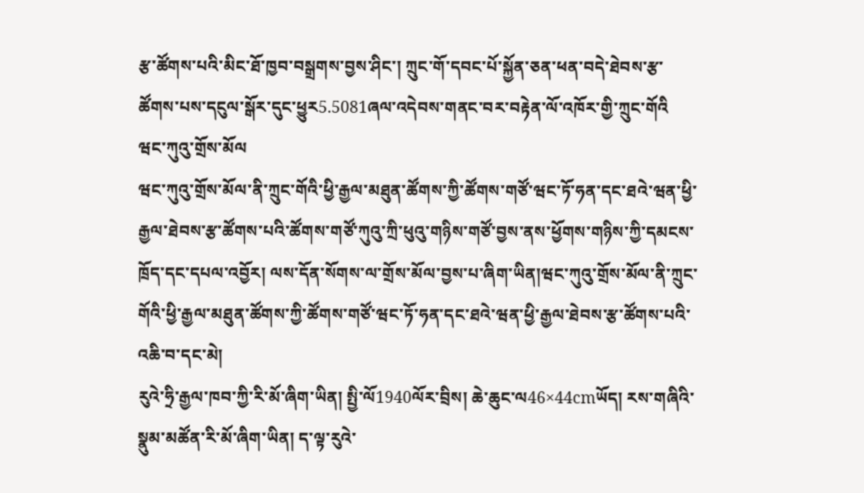རྩ་ཚོགས་པའི་མིང་ཐོ་ཁྱབ་བསྒྲགས་བྱས་ཤིང་། ཀྲུང་གོ་དབང་པོ་སྐྱོན་ཅན་ཕན་བདེ་ཐེབས་རྩ་ཚོགས་པས་དངུལ་སྒོར་དུང་ཕྱུར5.5081ཞལ་འདེབས་གནང་བར་བརྟེན་ལོ་འཁོར་གྱི་ཀྲུང་གོའི
ཝང་ཀུའུ་གྲོས་མོལ
ཝང་ཀུའུ་གྲོས་མོལ་ནི་ཀྲུང་གོའི་ཕྱི་རྒྱལ་མཐུན་ཚོགས་ཀྱི་ཚོགས་གཙོ་ཝང་ཏོ་ཧན་དང་ཐའེ་ཝན་ཕྱི་རྒྱལ་ཐེབས་རྩ་ཚོགས་པའི་ཚོགས་གཙོ་ཀུའུ་ཀྲི་ཕུའུ་གཉིས་གཙོ་བྱས་ནས་ཕྱོགས་གཉིས་ཀྱི་དམངས་ཁྲོད་དང་དཔལ་འབྱོར། ལས་དོན་སོགས་ལ་གྲོས་མོལ་བྱས་པ་ཞིག་ཡིན།ཝང་ཀུའུ་གྲོས་མོལ་ནི་ཀྲུང་གོའི་ཕྱི་རྒྱལ་མཐུན་ཚོགས་ཀྱི་ཚོགས་གཙོ་ཝང་ཏོ་ཧན་དང་ཐའེ་ཝན་ཕྱི་རྒྱལ་ཐེབས་རྩ་ཚོགས་པའི་
འཆི་བ་དང་མེ།
རུའེ་ཧྲི་རྒྱལ་ཁབ་ཀྱི་རི་མོ་ཞིག་ཡིན། སྤྱི་ལོ1940ལོར་བྲིས། ཆེ་ཆུང་ལ46×44cmཡོད། རས་གཞིའི་སྣུམ་མཚོན་རི་མོ་ཞིག་ཡིན། ད་ལྟ་རུའེ་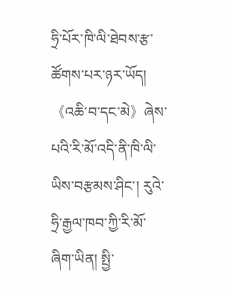ཧྲི་པོར་ཁི་ལི་ཐེབས་རྩ་ཚོགས་པར་ཉར་ཡོད།《འཆི་བ་དང་མེ》ཞེས་པའི་རི་མོ་འདི་ནི་ཁི་ལི་ཡིས་བརྩམས་ཤིང་། རུའེ་ཧྲི་རྒྱལ་ཁབ་ཀྱི་རི་མོ་ཞིག་ཡིན། སྤྱི་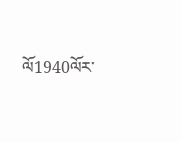ལོ1940ལོར་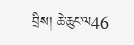བྲིས། ཆེ་ཆུང་ལ46